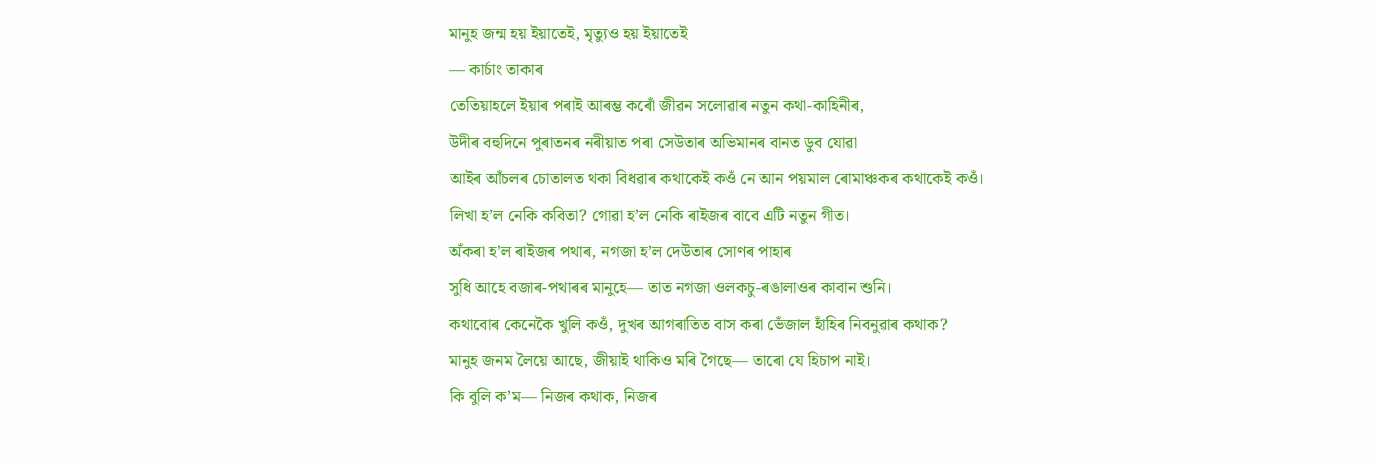মানুহ জন্ম হয় ইয়াতেই, মৃত্যুও হয় ইয়াতেই
— কাৰ্চাং তাকাৰ
তেতিয়াহলে ইয়াৰ পৰাই আৰম্ভ কৰোঁ জীৱন সলোৱাৰ নতুন কথা-কাহিনীৰ,
উদীৰ বহুদিনে পুৰাতনৰ নৰীয়াত পৰা সেউতাৰ অভিমানৰ বানত ডুব যোৱা
আইৰ আঁচলৰ চোতালত থকা বিধৱাৰ কথাকেই কওঁ নে আন পয়মাল ৰোমাঞ্চকৰ কথাকেই কওঁ।
লিখা হ’ল নেকি কবিতা? গোৱা হ’ল নেকি ৰাইজৰ বাবে এটি নতুন গীত।
অঁকৰা হ’ল ৰাইজৰ পথাৰ, নগজা হ’ল দেউতাৰ সোণৰ পাহাৰ
সুধি আহে বজাৰ-পথাৰৰ মানুহে— তাত নগজা ওলকচু-ৰঙালাওৰ কাবান শুনি।
কথাবোৰ কেনেকৈ খুলি কওঁ, দুখৰ আগৰাতিত বাস কৰা ভেঁজাল হাঁহিৰ নিবনুৱাৰ কথাক?
মানুহ জনম লৈয়ে আছে, জীয়াই থাকিও মৰি গৈছে— তাৰো যে হিচাপ নাই।
কি বুলি ক’ম— নিজৰ কথাক, নিজৰ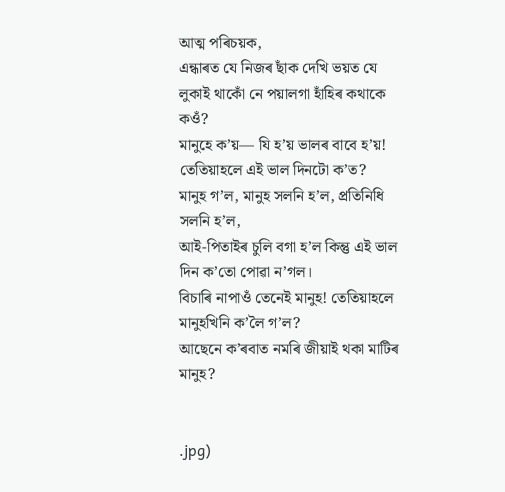আত্ম পৰিচয়ক,
এন্ধাৰত যে নিজৰ ছাঁক দেখি ভয়ত যে লুকাই থাকোঁ নে পয়ালগা হাঁহিৰ কথাকে কওঁ?
মানুহে ক’য়— যি হ’য় ভালৰ বাবে হ’য়!
তেতিয়াহলে এই ভাল দিনটো ক’ত?
মানুহ গ’ল, মানুহ সলনি হ’ল, প্ৰতিনিধি সলনি হ’ল,
আই-পিতাইৰ চুলি বগা হ’ল কিন্তু এই ভাল দিন ক’তো পোৱা ন’গল।
বিচাৰি নাপাওঁ তেনেই মানুহ! তেতিয়াহলে মানুহখিনি ক’লৈ গ’ল?
আছেনে ক’ৰবাত নমৰি জীয়াই থকা মাটিৰ মানুহ?


.jpg)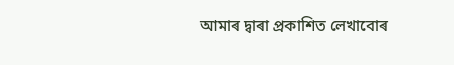আমাৰ দ্বাৰা প্ৰকাশিত লেখাবোৰ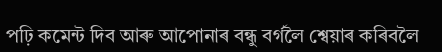পঢ়ি কমেন্ট দিব আৰু আপোনাৰ বন্ধু বৰ্গলৈ শ্বেয়াৰ কৰিবলৈ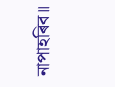নাপাহৰিব॥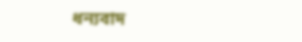ধন্যবাদ